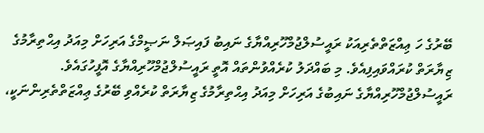ބޭރުގެ ހަ ޢިއްޒަތްތެރިއަކު ރައީސުލްޖުމްހޫރިއްޔާގެ ނައިބު ފައިޞަލް ނަޞީމްގެ އަރިހަށް މިއަދު އިޙްތިރާމުގެ ޒިޔާރަތް ކުރައްވައިފިއެވެ. މި ބައްދަލު ކުރެއްވުންތައް އޮތީ ރައީސުލްޖުމްހޫރިއްޔާގެ އޮފީހުގައެވެ.
ރައީސުލްޖުމްހޫރިއްޔާގެ ނައިބުގެ އަރިހަށް މިއަދު އިޙްތިރާމުގެ ޒިޔާރަތް ކުރެއްވި ބޭރުގެ ޢިއްޒަތްތެރިންނަކީ،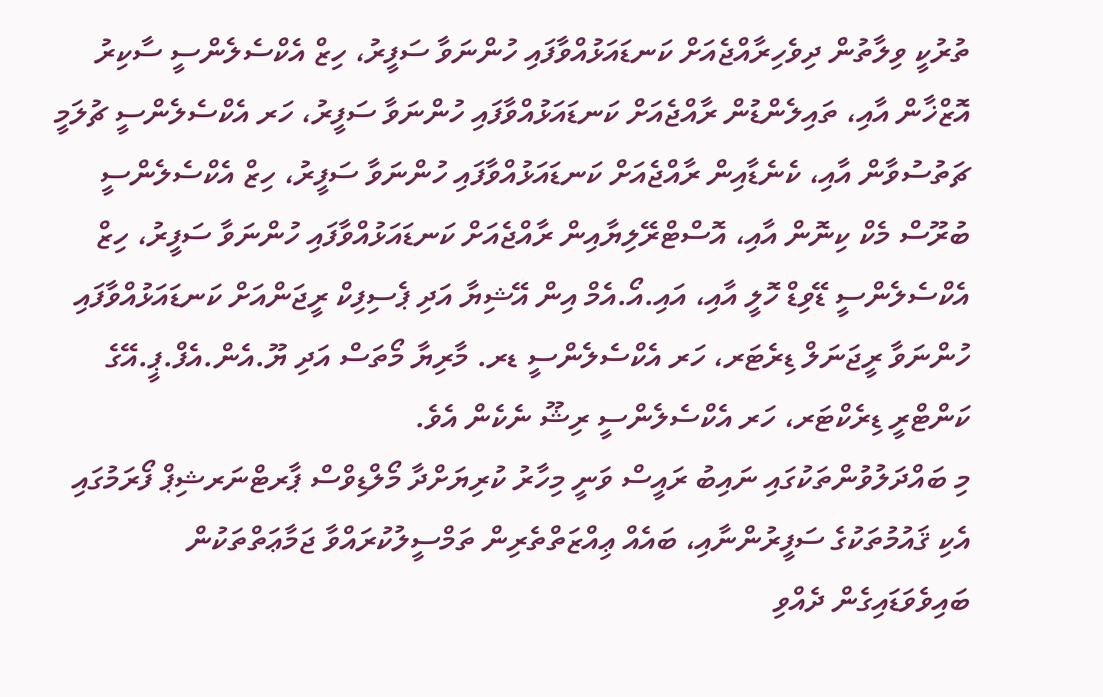ތުރުކީ ވިލާތުން ދިވެހިރާއްޖެއަށް ކަނޑައަޅުއްވާފައި ހުންނަވާ ސަފީރު، ހިޒް އެކްސެލެންސީ ސާކިރު އޮޒްޚާން އާއި، ތައިލެންޑުން ރާއްޖެއަށް ކަނޑައަޅުއްވާފައި ހުންނަވާ ސަފީރު، ހަރ އެކްސެލެންސީ ޗުލަމީ ޗަތުސުވާން އާއި، ކެނެޑާއިން ރާއްޖެއަށް ކަނޑައަޅުއްވާފައި ހުންނަވާ ސަފީރު، ހިޒް އެކްސެލެންސީ ބުރޫސް މެކް ކިނޮން އާއި، އޮސްޓްރޭލިޔާއިން ރާއްޖެއަށް ކަނޑައަޅުއްވާފައި ހުންނަވާ ސަފީރު، ހިޒް އެކްސެލެންސީ ޑޭވިޑް ހޮލީ އާއި، އައި.އޯ.އެމް އިން އޭޝިޔާ އަދި ޕެސިފިކް ރީޖަންއަށް ކަނޑައަޅުއްވާފައި ހުންނަވާ ރީޖަނަލް ޑިރެޓަރ، ހަރ އެކްސެލެންސީ ޑރ. މާރިޔާ މޯތަސް އަދި ޔޫ.އެން.އެފް.ޕީ.އޭގެ ކަންޓްރީ ޑިރެކްޓަރ، ހަރ އެކްސެލެންސީ ރިޝޫ ނެކެން އެވެ.
މި ބައްދަލުވުންތަކުގައި ނައިބު ރައީސް ވަނީ މިހާރު ކުރިޔަށްދާ މޯލްޑިވްސް ޕާރޓްނަރޝިޕް ފޯރަމުގައި އެކި ޤައުމުތަކުގެ ސަފީރުންނާއި، ބައެއް ޢިއްޒަތްތެރިން ތަމްސީލުކުރައްވާ ޖަމާޢަތްތަކުން ބައިވެވަޑައިގެން ދެއްވި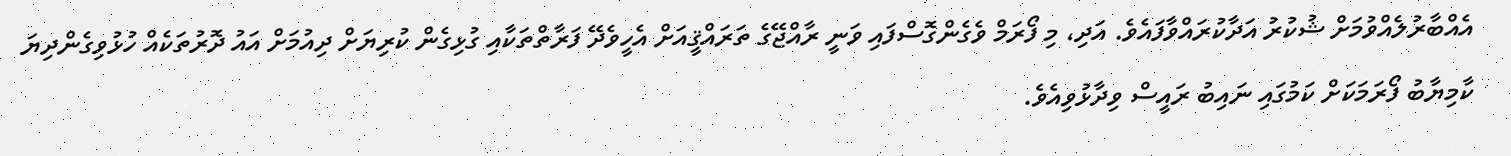އެއްބާރުލެއްވުމަށް ޝުކުރު އަދާކުރައްވާފައެވެ. އަދި، މި ފޯރަމް ވެގެންގޮސްފައި ވަނީ ރާއްޖޭގެ ތަރައްޤީއަށް އެހީވެދޭ ފަރާތްތަކާއި ގުޅިގެން ކުރިޔަށް ދިއުމަށް އައު ދޮރުތަކެއް ހުޅުވިގެންދިޔަ ކާމިޔާބު ފޯރަމަކަށް ކަމުގައި ނައިބު ރައީސް ވިދާޅުވިއެވެ.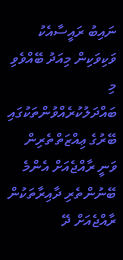ނައިބު ރައީސާއެކު ވަކިވަކިން މިއަދު ބޭއްވެވި މި ބައްދަލުކުރެއްވުންތަކުގައި ބޭރުގެ ޢިއްޒަތްތެރިން ވަނީ ރާއްޖެއަށް އެންމެ ބޭނުންތެރި ދާއިރާތަކުން ރާއްޖެއަށް ދޭ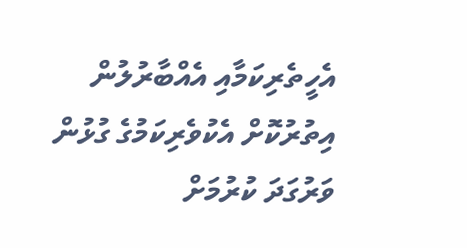އެހީތެރިކަމާއި އެއްބާރުލުން އިތުރުކޮށް އެކުވެރިކަމުގެ ގުޅުން ވަރުގަދަ ކުރުމަށް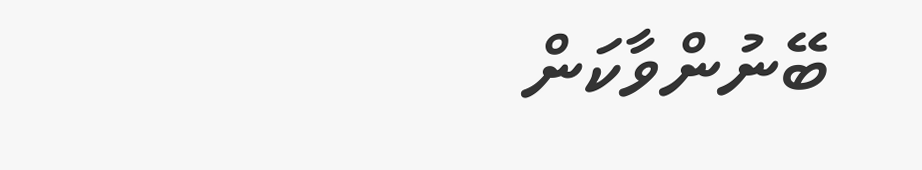ބޭނުންވާކަން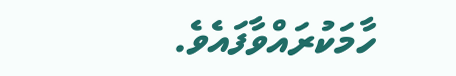ހާމަކުރައްވާފައެވެ.